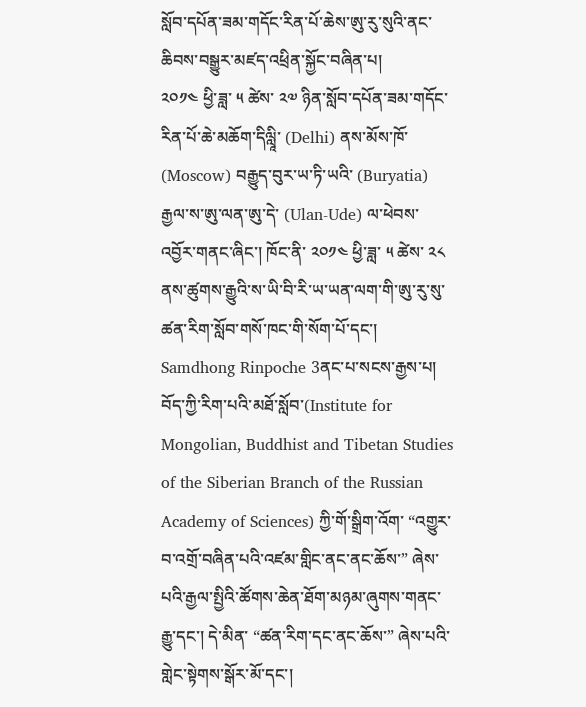སློབ་དཔོན་ཟམ་གདོང་རིན་པོ་ཆེས་ཨུ་རུ་སུའི་ནང་ཆིབས་བསྒྱུར་མཛད་འཕྲིན་སྐྱོང་བཞིན་པ།
༢༠༡༤ ཕྱི་ཟླ་ ༥ ཚེས་ ༢༧ ཉིན་སློབ་དཔོན་ཟམ་གདོང་རིན་པོ་ཆེ་མཆོག་དིལླཱི་ (Delhi) ནས་མོས་ཁོ་ (Moscow) བརྒྱུད་བུར་ཡ་ཏི་ཡའི་ (Buryatia) རྒྱལ་ས་ཨུ་ལན་ཨུ་དེ་ (Ulan-Ude) ལ་ཕེབས་འབྱོར་གནང་ཞིང་། ཁོང་ནི་ ༢༠༡༤ ཕྱི་ཟླ་ ༥ ཚེས་ ༢༨ ནས་ཚུགས་རྒྱུའི་ས་ཡི་བི་རི་ཡ་ཡན་ལག་གི་ཨུ་རུ་སུ་ཚན་རིག་སློབ་གསོ་ཁང་གི་སོག་པོ་དང་།
Samdhong Rinpoche 3ནང་པ་སངས་རྒྱས་པ། བོད་ཀྱི་རིག་པའི་མཐོ་སློབ་(Institute for Mongolian, Buddhist and Tibetan Studies of the Siberian Branch of the Russian Academy of Sciences) ཀྱི་གོ་སྒྲིག་འོག་ “འགྱུར་བ་འགྲོ་བཞིན་པའི་འཛམ་གླིང་ནང་ནང་ཆོས་” ཞེས་པའི་རྒྱལ་སྤྱིའི་ཚོགས་ཆེན་ཐོག་མཉམ་ཞུགས་གནང་རྒྱུ་དང་། དེ་མིན་ “ཚན་རིག་དང་ནང་ཆོས་” ཞེས་པའི་གླེང་སྟེགས་སྒོར་མོ་དང་།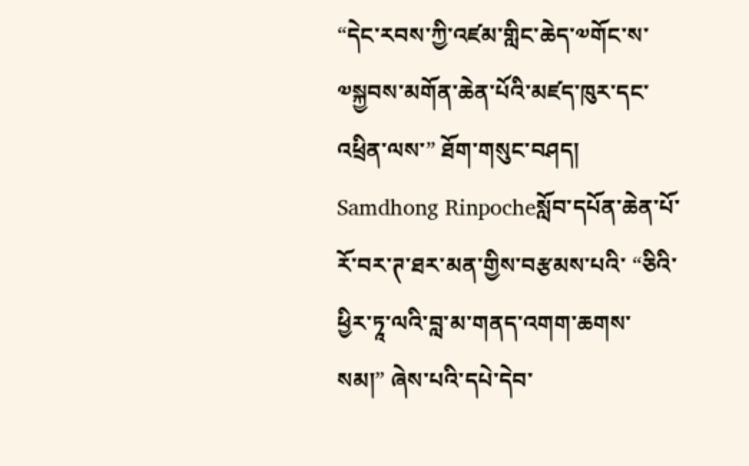“དེང་རབས་ཀྱི་འཛམ་གླིང་ཆེད་༧གོང་ས་༧སྐྱབས་མགོན་ཆེན་པོའི་མཛད་ཁུར་དང་འཕྲིན་ལས་” ཐོག་གསུང་བཤད།
Samdhong Rinpocheསློབ་དཔོན་ཆེན་པོ་རོ་བར་ཊ་ཐར་མན་གྱིས་བརྩམས་པའི་ “ཅིའི་ཕྱིར་ཏཱ་ལའི་བླ་མ་གནད་འགག་ཆགས་སམ།” ཞེས་པའི་དཔེ་དེབ་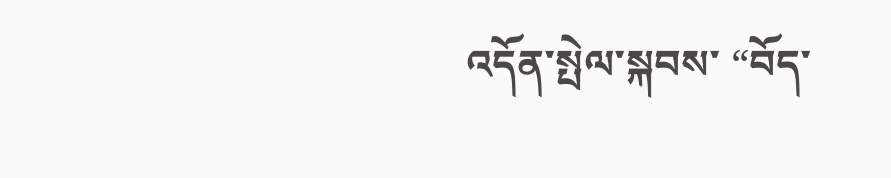འདོན་སྤེལ་སྐབས་ “བོད་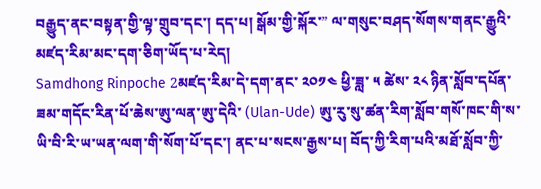བརྒྱུད་ནང་བསྟན་གྱི་ལྟ་གྲུབ་དང་། དད་པ། སྒོམ་གྱི་སྐོར་” ལ་གསུང་བཤད་སོགས་གནང་རྒྱུའི་མཛད་རིམ་མང་དག་ཅིག་ཡོད་པ་རེད།
Samdhong Rinpoche 2མཛད་རིམ་དེ་དག་ནང་ ༢༠༡༤ ཕྱི་ཟླ་ ༥ ཚེས་ ༢༨ ཉིན་སློབ་དཔོན་ཟམ་གདོང་རིན་པོ་ཆེས་ཨུ་ལན་ཨུ་དེའི་ (Ulan-Ude) ཨུ་རུ་སུ་ཚན་རིག་སློབ་གསོ་ཁང་གི་ས་ཡི་བི་རི་ཡ་ཡན་ལག་གི་སོག་པོ་དང་། ནང་པ་སངས་རྒྱས་པ། བོད་ཀྱི་རིག་པའི་མཐོ་སློབ་ཀྱི་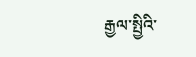རྒྱལ་སྤྱིའི་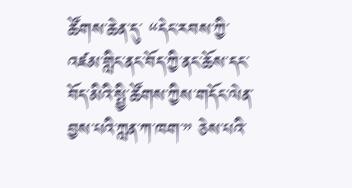ཚོགས་ཆེན་དུ་ “དེང་རབས་ཀྱི་འཛམ་གླིང་ནང་བོད་ཀྱི་ནང་ཆོས་དང་བོད་མིའི་སྤྱི་ཚོགས་ཀྱིས་གདོང་ལེན་བྱས་པའི་ཀླན་ཀ་ཁག་” ཅེས་པའི་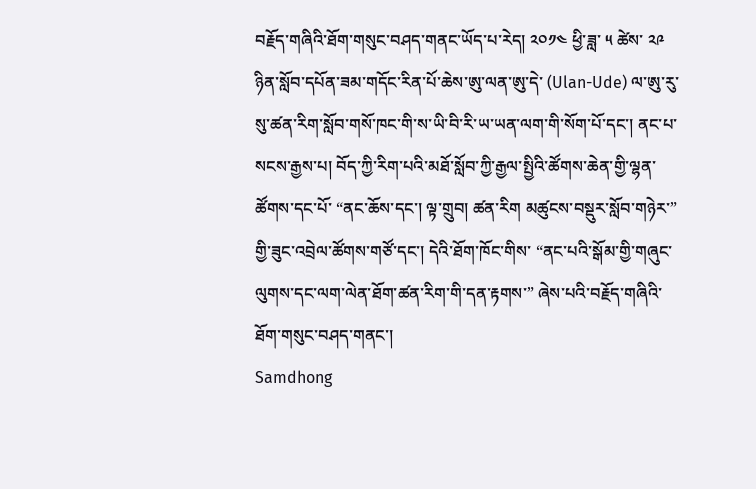བརྗོད་གཞིའི་ཐོག་གསུང་བཤད་གནང་ཡོད་པ་རེད། ༢༠༡༤ ཕྱི་ཟླ་ ༥ ཚེས་ ༢༩ ཉིན་སློབ་དཔོན་ཟམ་གདོང་རིན་པོ་ཆེས་ཨུ་ལན་ཨུ་དེ་ (Ulan-Ude) ལ་ཨུ་རུ་སུ་ཚན་རིག་སློབ་གསོ་ཁང་གི་ས་ཡི་བི་རི་ཡ་ཡན་ལག་གི་སོག་པོ་དང་། ནང་པ་སངས་རྒྱས་པ། བོད་ཀྱི་རིག་པའི་མཐོ་སློབ་ཀྱི་རྒྱལ་སྤྱིའི་ཚོགས་ཆེན་གྱི་ལྷན་ཚོགས་དང་པོ་ “ནང་ཆོས་དང་། ལྟ་གྲུབ། ཚན་རིག མཚུངས་བསྡུར་སློབ་གཉེར་” གྱི་ཟུང་འབྲེལ་ཚོགས་གཙོ་དང་། དེའི་ཐོག་ཁོང་གིས་ “ནང་པའི་སྒོམ་གྱི་གཞུང་ལུགས་དང་ལག་ལེན་ཐོག་ཚན་རིག་གི་དན་རྟགས་” ཞེས་པའི་བརྗོད་གཞིའི་ཐོག་གསུང་བཤད་གནང་།
Samdhong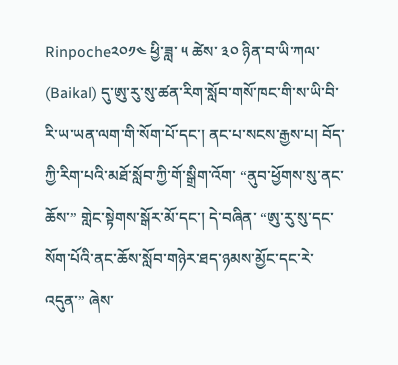Rinpoche༢༠༡༤ ཕྱི་ཟླ་ ༥ ཚེས་ ༣༠ ཉིན་བ་ཡི་ཀལ་ (Baikal) དུ་ཨུ་རུ་སུ་ཚན་རིག་སློབ་གསོ་ཁང་གི་ས་ཡི་བི་རི་ཡ་ཡན་ལག་གི་སོག་པོ་དང་། ནང་པ་སངས་རྒྱས་པ། བོད་ཀྱི་རིག་པའི་མཐོ་སློབ་ཀྱི་གོ་སྒྲིག་འོག་ “ནུབ་ཕྱོགས་སུ་ནང་ཆོས་” གླེང་སྟེགས་སྒོར་མོ་དང་། དེ་བཞིན་ “ཨུ་རུ་སུ་དང་སོག་པོའི་ནང་ཆོས་སློབ་གཉེར་ཐད་ཉམས་མྱོང་དང་རེ་འདུན་” ཞེས་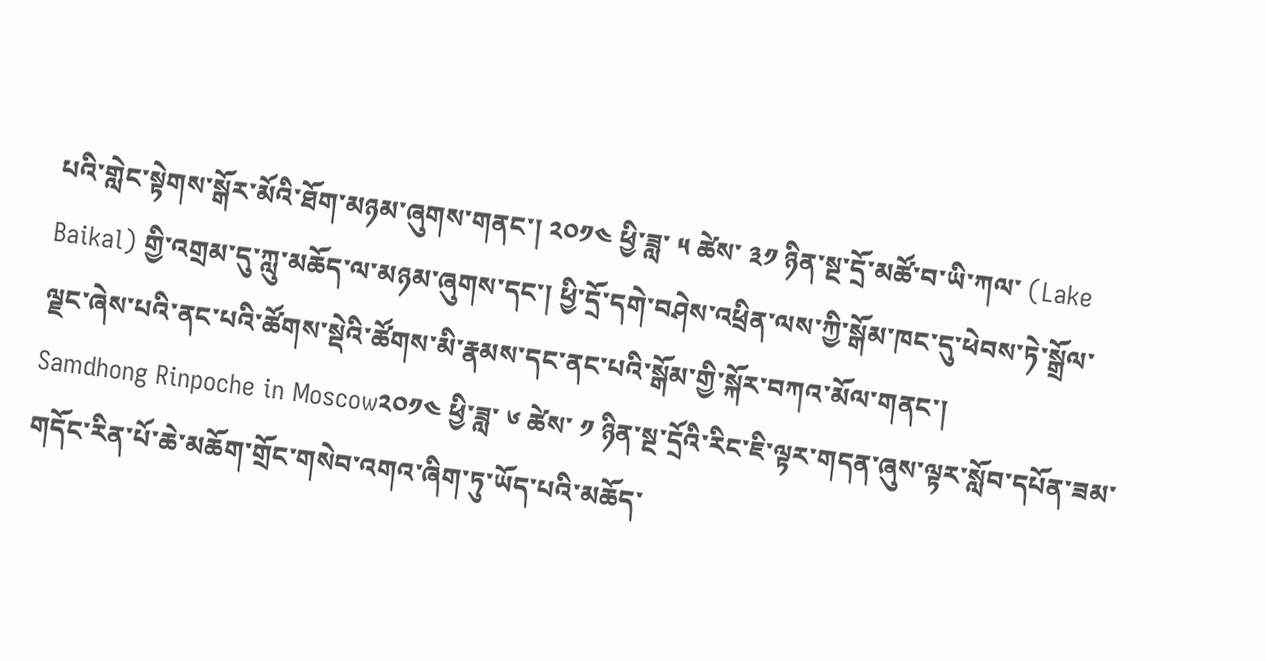པའི་གླེང་སྟེགས་སྒོར་མོའི་ཐོག་མཉམ་ཞུགས་གནང་། ༢༠༡༤ ཕྱི་ཟླ་ ༥ ཚེས་ ༣༡ ཉིན་སྔ་དྲོ་མཚོ་བ་ཡི་ཀལ་ (Lake Baikal) གྱི་འགྲམ་དུ་ཀླུ་མཆོད་ལ་མཉམ་ཞུགས་དང་། ཕྱི་དྲོ་དགེ་བཤེས་འཕྲིན་ལས་ཀྱི་སྒོམ་ཁང་དུ་ཕེབས་ཏེ་སྒྲོལ་ལྗང་ཞེས་པའི་ནང་པའི་ཚོགས་སྡེའི་ཚོགས་མི་རྣམས་དང་ནང་པའི་སྒོམ་གྱི་སྐོར་བཀའ་མོལ་གནང་།
Samdhong Rinpoche in Moscow༢༠༡༤ ཕྱི་ཟླ་ ༦ ཚེས་ ༡ ཉིན་སྔ་དྲོའི་རིང་ཇི་ལྟར་གདན་ཞུས་ལྟར་སློབ་དཔོན་ཟམ་གདོང་རིན་པོ་ཆེ་མཆོག་གྲོང་གསེབ་འགའ་ཞིག་ཏུ་ཡོད་པའི་མཆོད་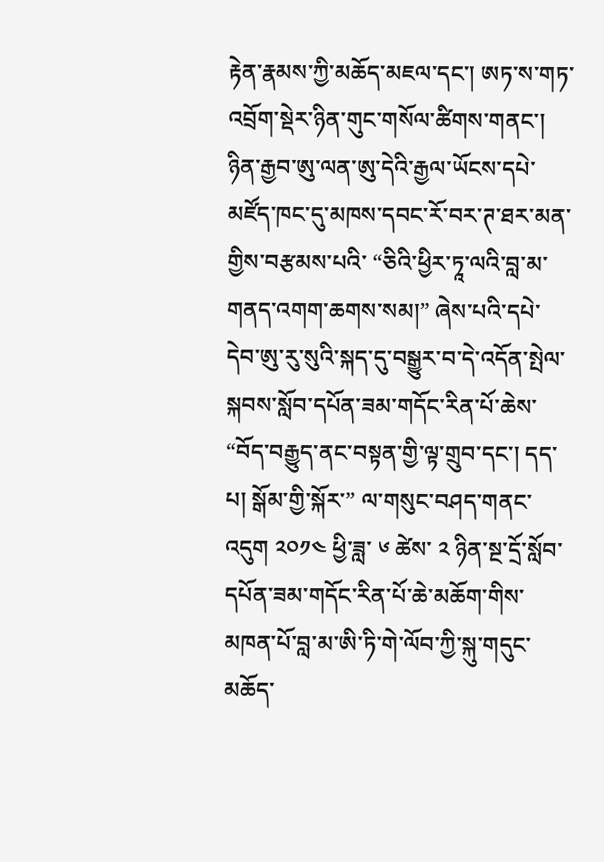རྟེན་རྣམས་ཀྱི་མཆོད་མཇལ་དང་། ཨཏ་ས་གཏ་འབྲོག་སྡེར་ཉིན་གུང་གསོལ་ཚིགས་གནང་། ཉིན་རྒྱབ་ཨུ་ལན་ཨུ་དེའི་རྒྱལ་ཡོངས་དཔེ་མཛོད་ཁང་དུ་མཁས་དབང་རོ་བར་ཊ་ཐར་མན་གྱིས་བརྩམས་པའི་ “ཅིའི་ཕྱིར་ཏཱ་ལའི་བླ་མ་གནད་འགག་ཆགས་སམ།” ཞེས་པའི་དཔེ་དེབ་ཨུ་རུ་སུའི་སྐད་དུ་བསྒྱུར་བ་དེ་འདོན་སྤེལ་སྐབས་སློབ་དཔོན་ཟམ་གདོང་རིན་པོ་ཆེས་ “བོད་བརྒྱུད་ནང་བསྟན་གྱི་ལྟ་གྲུབ་དང་། དད་པ། སྒོམ་གྱི་སྐོར་” ལ་གསུང་བཤད་གནང་འདུག ༢༠༡༤ ཕྱི་ཟླ་ ༦ ཚེས་ ༢ ཉིན་སྔ་དྲོ་སློབ་དཔོན་ཟམ་གདོང་རིན་པོ་ཆེ་མཆོག་གིས་མཁན་པོ་བླ་མ་ཨི་ཏི་གེ་ལོབ་ཀྱི་སྐུ་གདུང་མཆོད་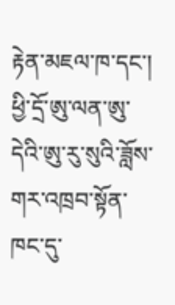རྟེན་མཇལ་ཁ་དང་། ཕྱི་དྲོ་ཨུ་ལན་ཨུ་དེའི་ཨུ་རུ་སུའི་ཟློས་གར་འཁྲབ་སྟོན་ཁང་དུ་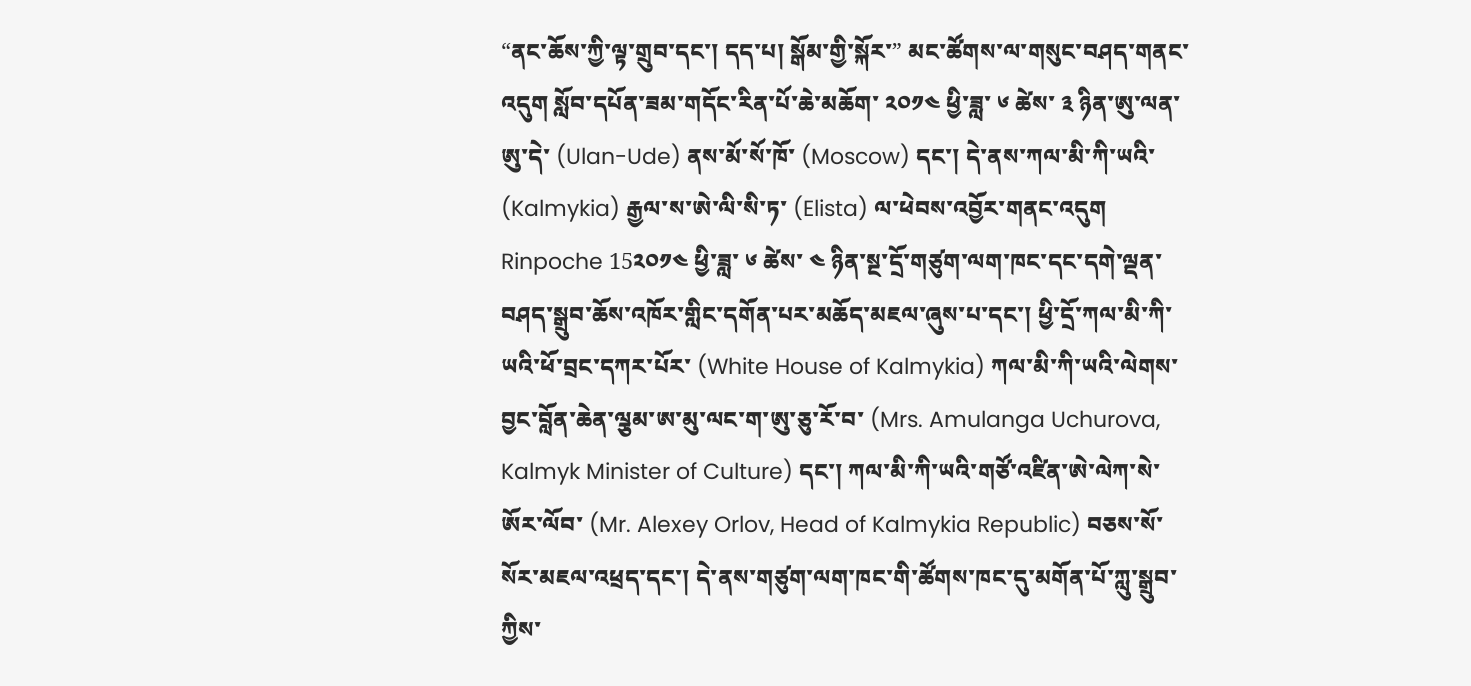“ནང་ཆོས་ཀྱི་ལྟ་གྲུབ་དང་། དད་པ། སྒོམ་གྱི་སྐོར་” མང་ཚོགས་ལ་གསུང་བཤད་གནང་འདུག སློབ་དཔོན་ཟམ་གདོང་རིན་པོ་ཆེ་མཆོག་ ༢༠༡༤ ཕྱི་ཟླ་ ༦ ཚེས་ ༣ ཉིན་ཨུ་ལན་ཨུ་དེ་ (Ulan-Ude) ནས་མོ་སོ་ཁོ་ (Moscow) དང་། དེ་ནས་ཀལ་མི་ཀི་ཡའི་ (Kalmykia) རྒྱལ་ས་ཨེ་ལི་སི་ཏ་ (Elista) ལ་ཕེབས་འབྱོར་གནང་འདུག
Rinpoche 15༢༠༡༤ ཕྱི་ཟླ་ ༦ ཚེས་ ༤ ཉིན་སྔ་དྲོ་གཙུག་ལག་ཁང་དང་དགེ་ལྡན་བཤད་སྒྲུབ་ཆོས་འཁོར་གླིང་དགོན་པར་མཆོད་མཇལ་ཞུས་པ་དང་། ཕྱི་དྲོ་ཀལ་མི་ཀི་ཡའི་ཕོ་བྲང་དཀར་པོར་ (White House of Kalmykia) ཀལ་མི་ཀི་ཡའི་ལེགས་བྱང་བློན་ཆེན་ལྕམ་ཨ་མུ་ལང་ག་ཨུ་ཅུ་རོ་བ་ (Mrs. Amulanga Uchurova, Kalmyk Minister of Culture) དང་། ཀལ་མི་ཀི་ཡའི་གཙོ་འཛིན་ཨེ་ལེཀ་སེ་ཨོར་ལོབ་ (Mr. Alexey Orlov, Head of Kalmykia Republic) བཅས་སོ་སོར་མཇལ་འཕྲད་དང་། དེ་ནས་གཙུག་ལག་ཁང་གི་ཚོགས་ཁང་དུ་མགོན་པོ་ཀླུ་སྒྲུབ་ཀྱིས་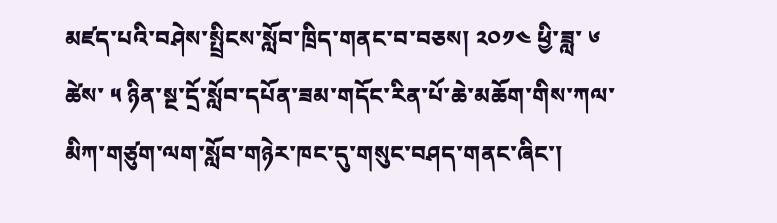མཛད་པའི་བཤེས་སྤྲིངས་སློབ་ཁྲིད་གནང་བ་བཅས། ༢༠༡༤ ཕྱི་ཟླ་ ༦ ཚེས་ ༥ ཉིན་སྔ་དྲོ་སློབ་དཔོན་ཟམ་གདོང་རིན་པོ་ཆེ་མཆོག་གིས་ཀལ་མིཀ་གཙུག་ལག་སློབ་གཉེར་ཁང་དུ་གསུང་བཤད་གནང་ཞིང་།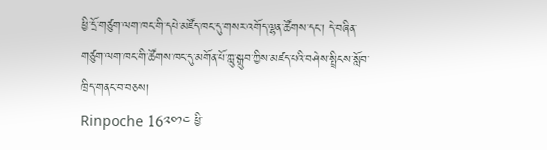ཕྱི་དྲོ་གཙུག་ལག་ཁང་གི་དཔེ་མཛོད་ཁང་དུ་གསར་འགོད་ལྷན་ཚོགས་དང་། དེ་བཞིན་གཙུག་ལག་ཁང་གི་ཚོགས་ཁང་དུ་མགོན་པོ་ཀླུ་སྒྲུབ་ཀྱིས་མཛད་པའི་བཤེས་སྤྲིངས་སློབ་ཁྲིད་གནང་བ་བཅས།
Rinpoche 16༢༠༡༤ ཕྱི་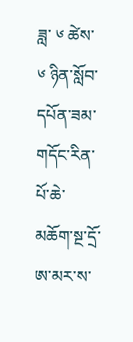ཟླ་ ༦ ཚེས་ ༦ ཉིན་སློབ་དཔོན་ཟམ་གདོང་རིན་པོ་ཆེ་མཆོག་སྔ་དྲོ་ཨ་མར་ས་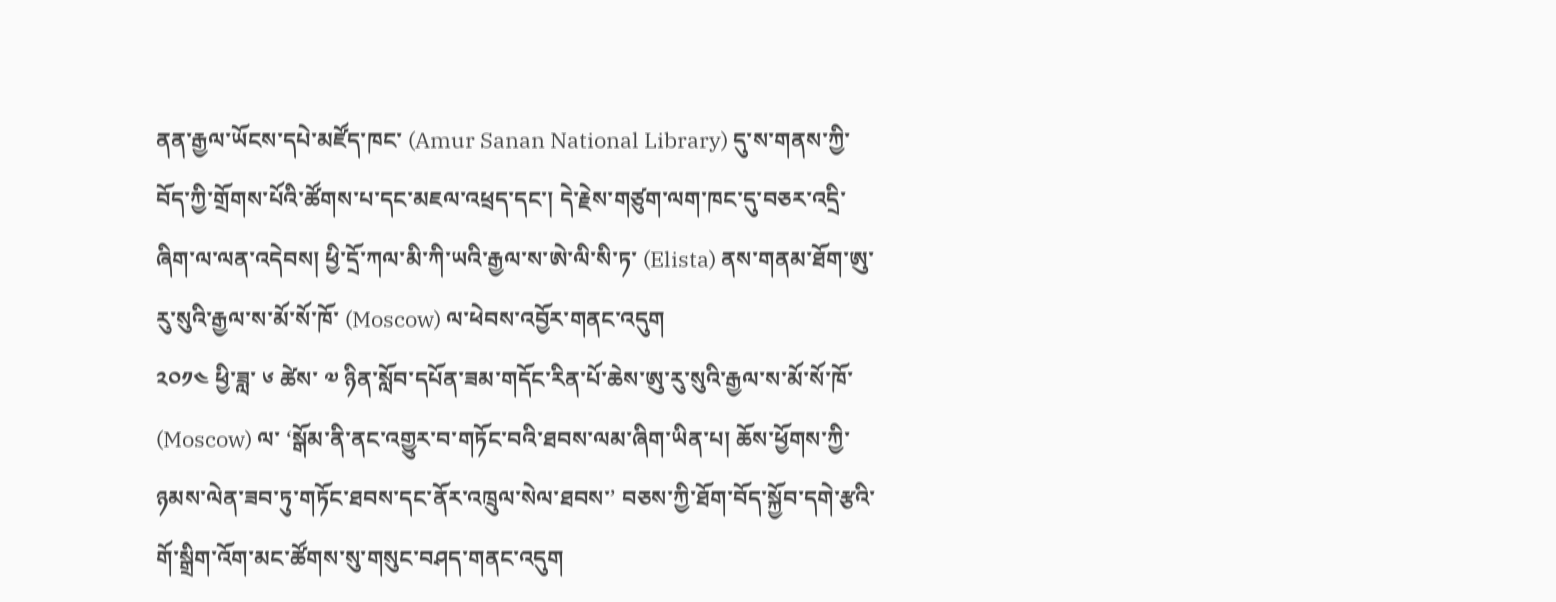ནན་རྒྱལ་ཡོངས་དཔེ་མཛོད་ཁང་ (Amur Sanan National Library) དུ་ས་གནས་ཀྱི་བོད་ཀྱི་གྲོགས་པོའི་ཚོགས་པ་དང་མཇལ་འཕྲད་དང་། དེ་རྗེས་གཙུག་ལག་ཁང་དུ་བཅར་འདྲི་ཞིག་ལ་ལན་འདེབས། ཕྱི་དྲོ་ཀལ་མི་ཀི་ཡའི་རྒྱལ་ས་ཨེ་ལི་སི་ཏ་ (Elista) ནས་གནམ་ཐོག་ཨུ་རུ་སུའི་རྒྱལ་ས་མོ་སོ་ཁོ་ (Moscow) ལ་ཕེབས་འབྱོར་གནང་འདུག
༢༠༡༤ ཕྱི་ཟླ་ ༦ ཚེས་ ༧ ཉིན་སློབ་དཔོན་ཟམ་གདོང་རིན་པོ་ཆེས་ཨུ་རུ་སུའི་རྒྱལ་ས་མོ་སོ་ཁོ་ (Moscow) ལ་ ‘སྒོམ་ནི་ནང་འགྱུར་བ་གཏོང་བའི་ཐབས་ལམ་ཞིག་ཡིན་པ། ཆོས་ཕྱོགས་ཀྱི་ཉམས་ལེན་ཟབ་ཏུ་གཏོང་ཐབས་དང་ནོར་འཁྲུལ་སེལ་ཐབས་’ བཅས་ཀྱི་ཐོག་བོད་སྐྱོབ་དགེ་རྩའི་གོ་སྒྲིག་འོག་མང་ཚོགས་སུ་གསུང་བཤད་གནང་འདུག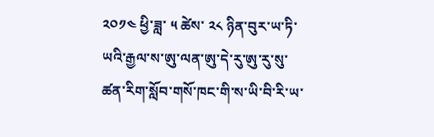༢༠༡༤ ཕྱི་ཟླ་ ༥ ཚེས་ ༢༨ ཉིན་བུར་ཡ་ཏི་ཡའི་རྒྱལ་ས་ཨུ་ལན་ཨུ་དེ་རུ་ཨུ་རུ་སུ་ཚན་རིག་སློབ་གསོ་ཁང་གི་ས་ཡི་བི་རི་ཡ་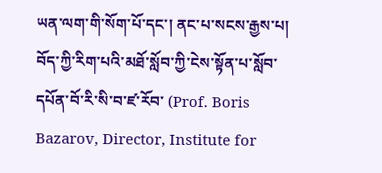ཡན་ལག་གི་སོག་པོ་དང་། ནང་པ་སངས་རྒྱས་པ། བོད་ཀྱི་རིག་པའི་མཐོ་སློབ་ཀྱི་ངེས་སྟོན་པ་སློབ་དཔོན་བོ་རི་སི་བ་ཛ་རོབ་ (Prof. Boris Bazarov, Director, Institute for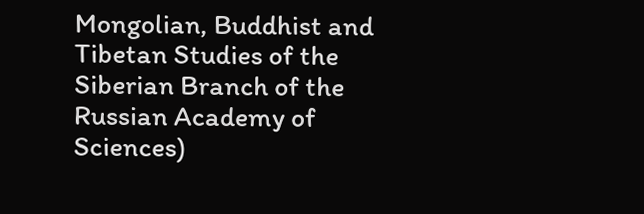Mongolian, Buddhist and Tibetan Studies of the Siberian Branch of the Russian Academy of Sciences)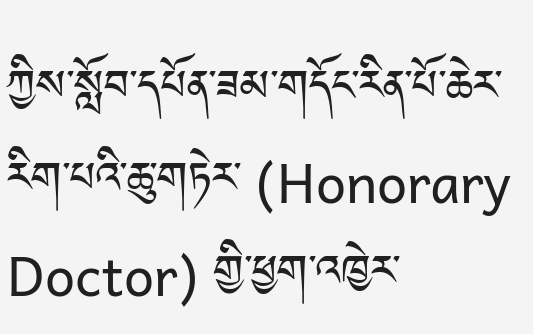ཀྱིས་སློབ་དཔོན་ཟམ་གདོང་རིན་པོ་ཆེར་རིག་པའི་ཆུ་གཏེར་ (Honorary Doctor) གྱི་ཕྱག་འཁྱེར་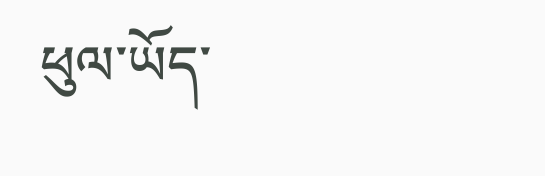ཕུལ་ཡོད་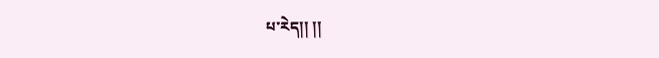པ་རེད།། །།